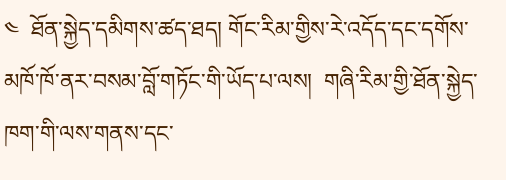༤  ཐོན་སྐྱེད་དམིགས་ཚད་ཐད། གོང་རིམ་གྱིས་རེ་འདོད་དང་དགོས་མཁོ་ཁོ་ནར་བསམ་བློ་གཏོང་གི་ཡོད་པ་ལས།  གཞི་རིམ་གྱི་ཐོན་སྐྱེད་ཁག་གི་ལས་གནས་དང་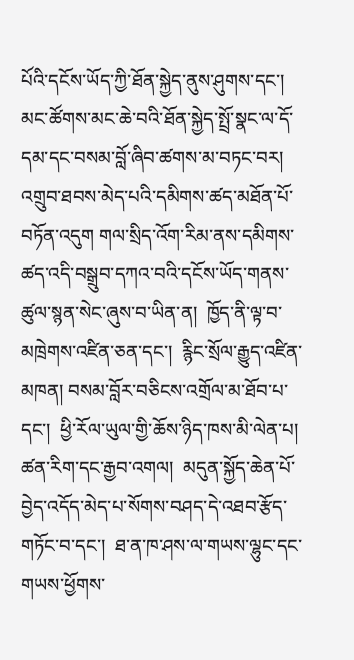པོའི་དངོས་ཡོད་ཀྱི་ཐོན་སྐྱེད་ནུས་ཤུགས་དང་།  མང་ཚོགས་མང་ཆེ་བའི་ཐོན་སྐྱེད་སྤྲོ་སྣང་ལ་དོ་དམ་དང་བསམ་བློ་ཞིབ་ཚགས་མ་བཏང་བར།  འགྲུབ་ཐབས་མེད་པའི་དམིགས་ཚད་མཐོན་པོ་བཏོན་འདུག གལ་སྲིད་འོག་རིམ་ནས་དམིགས་ཚད་འདི་བསྒྲུབ་དཀའ་བའི་དངོས་ཡོད་གནས་ཚུལ་སྙན་སེང་ཞུས་བ་ཡིན་ན།  ཁྱོད་ནི་ལྟ་བ་མཁྲེགས་འཛིན་ཅན་དང་།  རྙིང་སྲོལ་རྒྱུད་འཛིན་མཁན། བསམ་བློར་བཅིངས་འགྲོལ་མ་ཐོབ་པ་དང་།  ཕྱི་རོལ་ཡུལ་གྱི་ཆོས་ཉིད་ཁས་མི་ལེན་པ།  ཚན་རིག་དང་རྒྱབ་འགལ།  མདུན་སྐྱོད་ཆེན་པོ་བྱེད་འདོད་མེད་པ་སོགས་བཤད་དེ་འཐབ་རྩོད་གཏོང་བ་དང་།  ཐ་ན་ཁ་ཤས་ལ་གཡས་ལྷུང་དང་གཡས་ཕྱོགས་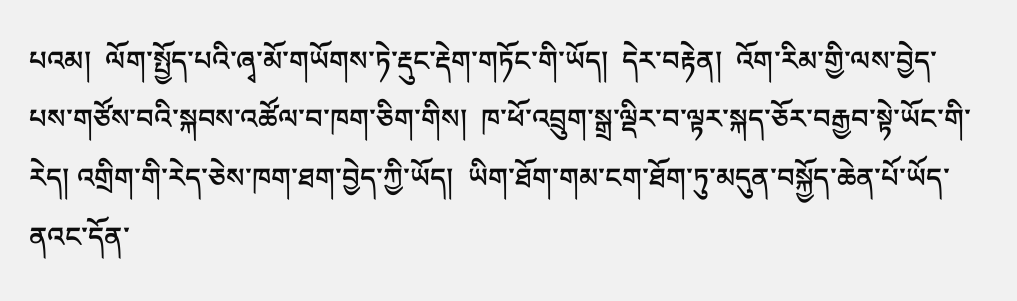པའམ།  ལོག་སྤྱོད་པའི་ཞྭ་མོ་གཡོགས་ཏེ་རྡུང་རྡེག་གཏོང་གི་ཡོད།  དེར་བརྟེན།  འོག་རིམ་གྱི་ལས་བྱེད་པས་གཙོས་བའི་སྐབས་འཚོལ་བ་ཁག་ཅིག་གིས།  ཁ་ཕོ་འབྲུག་སྒྲ་ལྡིར་བ་ལྟར་སྐད་ཅོར་བརྒྱབ་སྟེ་ཡོང་གི་རེད། འགྲིག་གི་རེད་ཅེས་ཁག་ཐག་བྱེད་ཀྱི་ཡོད།  ཡིག་ཐོག་གམ་ངག་ཐོག་ཏུ་མདུན་བསྐྱོད་ཆེན་པོ་ཡོད་ནའང་དོན་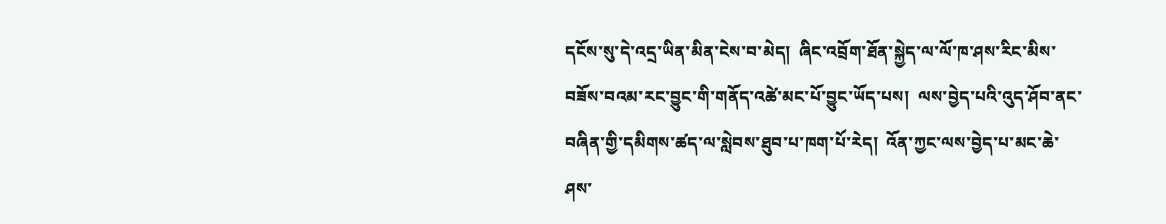དངོས་སུ་དེ་འདྲ་ཡིན་མིན་ངེས་བ་མེད།  ཞིང་འབྲོག་ཐོན་སྐྱེད་ལ་ལོ་ཁ་ཤས་རིང་མིས་བཟོས་བའམ་རང་བྱུང་གི་གནོད་འཚེ་མང་པོ་བྱུང་ཡོད་པས།  ལས་བྱེད་པའི་འུད་ཤོབ་ནང་བཞིན་གྱི་དམིགས་ཚད་ལ་སླེབས་ཐུབ་པ་ཁག་པོ་རེད།  འོན་ཀྱང་ལས་བྱེད་པ་མང་ཆེ་ཤས་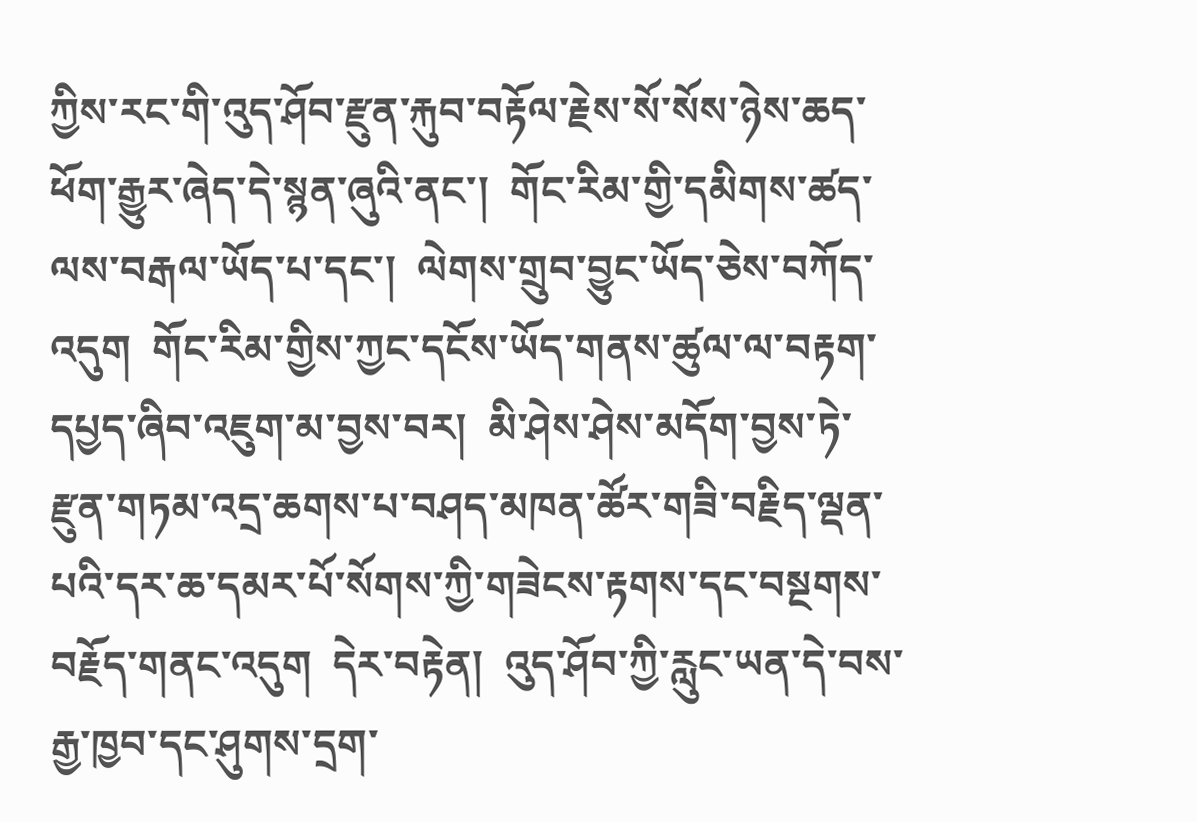ཀྱིས་རང་གི་འུད་ཤོབ་རྫུན་རྐུབ་བརྟོལ་རྗེས་སོ་སོས་ཉེས་ཆད་ཕོག་རྒྱུར་ཞེད་དེ་སྙན་ཞུའི་ནང་།  གོང་རིམ་གྱི་དམིགས་ཚད་ལས་བརྒལ་ཡོད་པ་དང་།  ལེགས་གྲུབ་བྱུང་ཡོད་ཅེས་བཀོད་འདུག  གོང་རིམ་གྱིས་ཀྱང་དངོས་ཡོད་གནས་ཚུལ་ལ་བརྟག་དཔྱད་ཞིབ་འཇུག་མ་བྱས་བར།  མི་ཤེས་ཤེས་མདོག་བྱས་ཏེ་རྫུན་གཏམ་འདྲ་ཆགས་པ་བཤད་མཁན་ཚོར་གཟི་བརྗིད་ལྡན་པའི་དར་ཆ་དམར་པོ་སོགས་ཀྱི་གཟེངས་རྟགས་དང་བསྔགས་བརྗོད་གནང་འདུག  དེར་བརྟེན།  འུད་ཤོབ་ཀྱི་རླུང་ཡན་དེ་བས་རྒྱ་ཁྱབ་དང་ཤུགས་དྲག་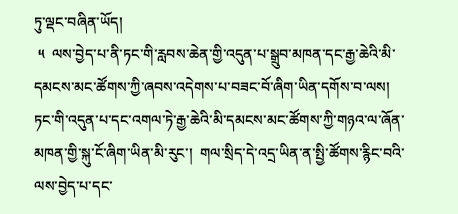ཏུ་ལྡང་བཞིན་ཡོད།
 ༥  ལས་བྱེད་པ་ནི་ཏང་གི་རླབས་ཆེན་གྱི་འདུན་པ་སྒྲུབ་མཁན་དང་རྒྱ་ཆེའི་མི་དམངས་མང་ཚོགས་ཀྱི་ཞབས་འདེགས་པ་བཟང་བོ་ཞིག་ཡིན་དགོས་བ་ལས།  ཏང་གི་འདུན་པ་དང་འགལ་ཏེ་རྒྱ་ཆེའི་མི་དམངས་མང་ཚོགས་ཀྱི་གཉའ་ལ་ཞོན་མཁན་གྱི་སྐུ་ངོ་ཞིག་ཡིན་མི་རུང་།  གལ་སྲིད་དེ་འདྲ་ཡིན་ན་སྤྱི་ཚོགས་རྙིང་བའི་ལས་བྱེད་པ་དང་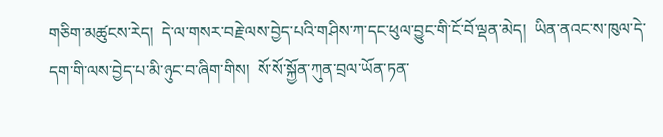གཅིག་མཚུངས་རེད།  དེ་ལ་གསར་བརྗེ་ལས་བྱེད་པའི་གཤིས་ཀ་དང་ཕུལ་བྱུང་གི་ངོ་བོ་ལྡན་མེད།  ཡིན་ནའང་ས་ཁུལ་དེ་དག་གི་ལས་བྱེད་པ་མི་ཉུང་བ་ཞིག་གིས།  སོ་སོ་སྐྱོན་ཀུན་བྲལ་ཡོན་ཏན་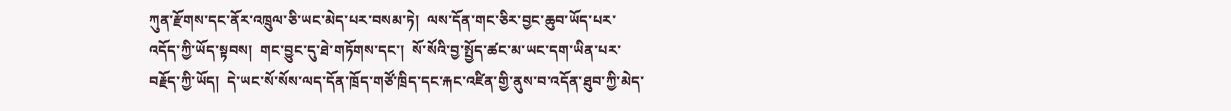ཀུན་རྫོགས་དང་ནོར་འཁྲུལ་ཅི་ཡང་མེད་པར་བསམ་ཏེ།  ལས་དོན་གང་ཅིར་བྱང་ཆུབ་ཡོད་པར་འདོད་ཀྱི་ཡོད་སྟབས།  གང་བྱུང་དུ་ཐེ་གཏོགས་དང་།  སོ་སོའི་བྱ་སྤྱོད་ཚང་མ་ཡང་དག་ཡིན་པར་བརྗོད་ཀྱི་ཡོད།  དེ་ཡང་སོ་སོས་ལད་དོན་ཁྲོད་གཙོ་ཁྲིད་དང་རྐང་འཛིན་གྱི་ནུས་བ་འདོན་ཐུབ་ཀྱི་མེད་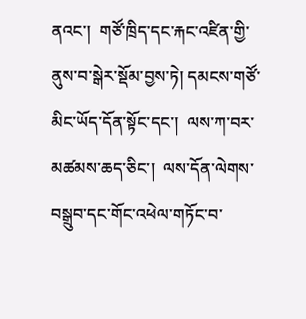ནའང་།  གཙོ་ཁྲིད་དང་རྐང་འཛིན་གྱི་ནུས་བ་སྒེར་སྡོམ་བྱས་ཏེ། དམངས་གཙོ་མིང་ཡོད་དོན་སྟོང་དང་།  ལས་ཀ་བར་མཚམས་ཆད་ཅིང་།  ལས་དོན་ལེགས་བསྒྲུབ་དང་གོང་འཕེལ་གཏོང་བ་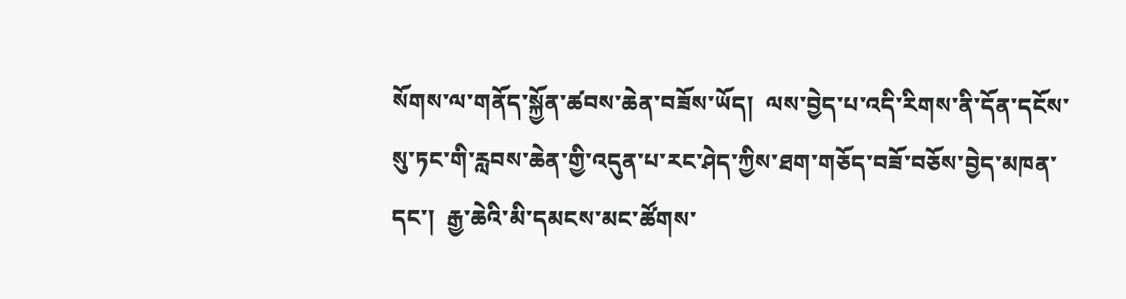སོགས་ལ་གནོད་སྐྱོན་ཚབས་ཆེན་བཟོས་ཡོད།  ལས་བྱེད་པ་འདི་རིགས་ནི་དོན་དངོས་སུ་ཏང་གི་རླབས་ཆེན་གྱི་འདུན་པ་རང་ཤེད་ཀྱིས་ཐག་གཅོད་བཟོ་བཅོས་བྱེད་མཁན་དང་།  རྒྱ་ཆེའི་མི་དམངས་མང་ཚོགས་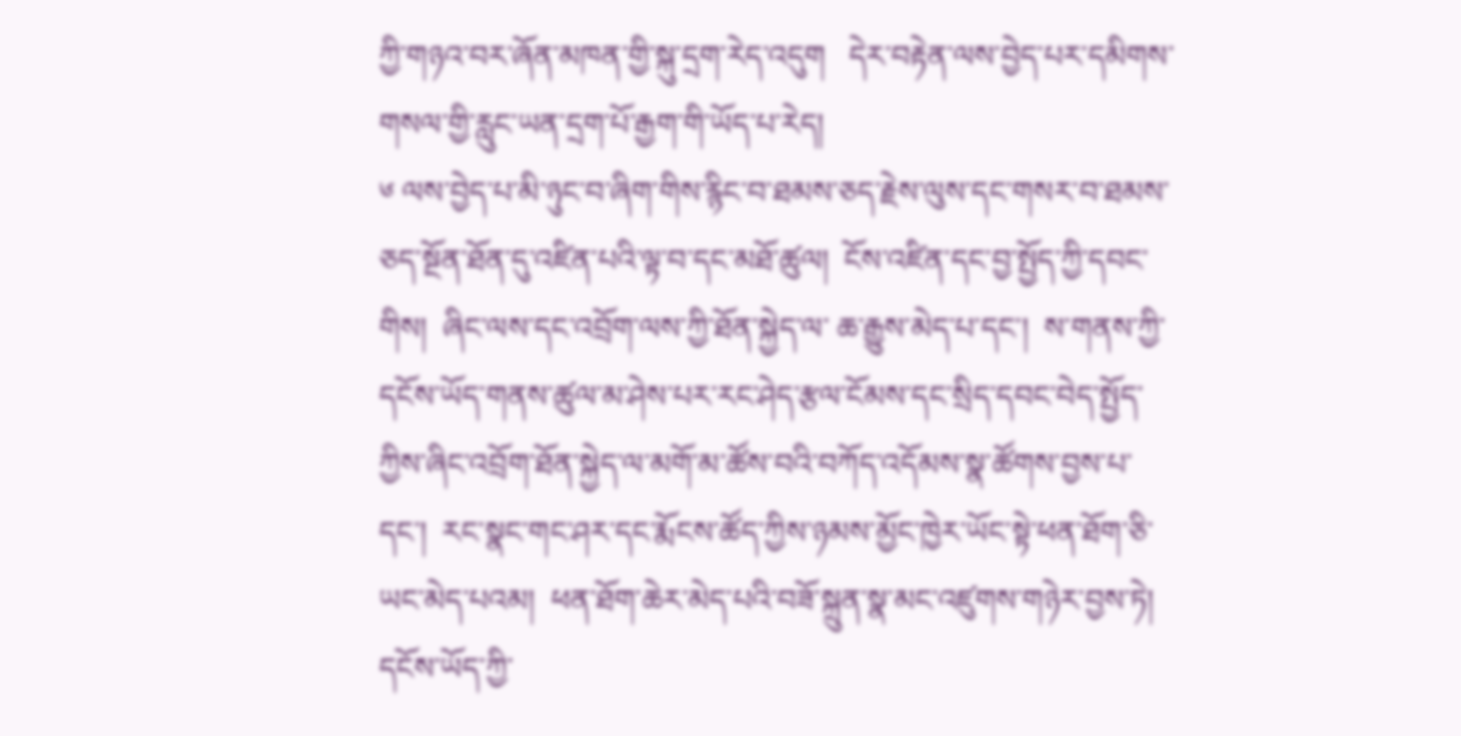ཀྱི་གཉའ་བར་ཞོན་མཁན་གྱི་སྐུ་དྲག་རེད་འདུག   དེར་བརྟེན་ལས་བྱེད་པར་དམིགས་གསལ་གྱི་རླུང་ཡན་དྲག་པོ་རྒྱག་གི་ཡོད་པ་རེད།
༦ ལས་བྱེད་པ་མི་ཉུང་བ་ཞིག་གིས་རྙིང་བ་ཐམས་ཅད་རྗེས་ལུས་དང་གསར་བ་ཐམས་ཅད་སྔོན་ཐོན་དུ་འཛིན་པའི་ལྟ་བ་དང་མཐོ་ཚུལ།  ངོས་འཛིན་དང་བྱ་སྤྱོད་ཀྱི་དབང་གིས།  ཞིང་ལས་དང་འབྲོག་ལས་ཀྱི་ཐོན་སྐྱེད་ལ་ ཆ་རྒྱུས་མེད་པ་དང་།  ས་གནས་ཀྱི་དངོས་ཡོད་གནས་ཚུལ་མ་ཤེས་པར་རང་ཤེད་རྩལ་ངོམས་དང་སྲིད་དབང་བེད་སྤྱོད་ཀྱིས་ཞིང་འབྲོག་ཐོན་སྐྱེད་ལ་མགོ་མ་ཚོས་བའི་བཀོད་འདོམས་སྣ་ཚོགས་བྱས་པ་དང་།  རང་སྣང་གང་ཤར་དང་རྨོངས་ཚོད་ཀྱིས་ཉམས་མྱོང་ཁྱེར་ཡོང་སྟེ་ཕན་ཐོག་ཅི་ཡང་མེད་པའམ།  ཕན་ཐོག་ཆེར་མེད་པའི་བཟོ་སྐྲུན་སྣ་མང་འཛུགས་གཉེར་བྱས་ཏེ།  དངོས་ཡོད་ཀྱི་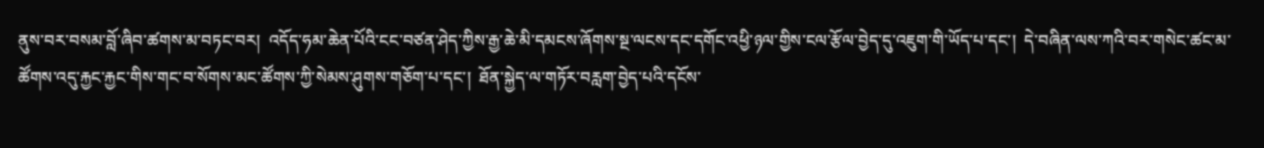ནུས་བར་བསམ་བློ་ཞིབ་ཚགས་མ་བཏང་བར།  འདོད་ཧམ་ཆེན་པོའི་ངང་བཙན་ཤེད་ཀྱིས་རྒྱ་ཆེ་མི་དམངས་ཞོགས་སྔ་ལངས་དང་དགོང་འཕྱི་ཉལ་གྱིས་ངལ་རྩོལ་བྱེད་དུ་འཇུག་གི་ཡོད་པ་དང་།  དེ་བཞིན་ལས་ཀའི་བར་གསེང་ཚང་མ་ཚོགས་འདུ་རྐྱང་རྐྱང་གིས་གང་བ་སོགས་མང་ཚོགས་ཀྱི་སེམས་ཤུགས་གཅོག་པ་དང་།  ཐོན་སྐྱེད་ལ་གཏོར་བརླག་བྱེད་པའི་དངོས་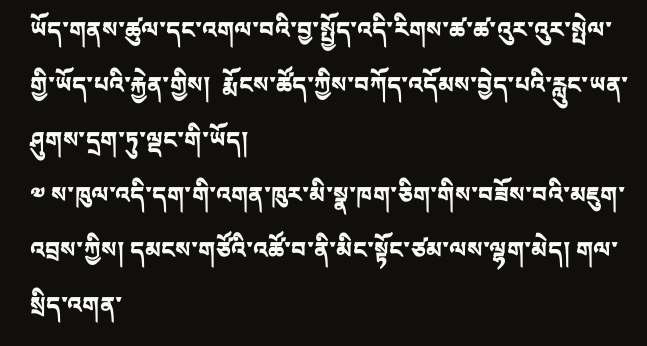ཡོད་གནས་ཚུལ་དང་འགལ་བའི་བྱ་སྤྱོད་འདི་རིགས་ཚ་ཚ་འུར་འུར་སྤེལ་གྱི་ཡོད་པའི་རྐྱེན་གྱིས།  རྨོངས་ཚོད་ཀྱིས་བཀོད་འདོམས་བྱེད་པའི་རླུང་ཡན་ཤུགས་དྲག་ཏུ་ལྡང་གི་ཡོད།
༧ ས་ཁུལ་འདི་དག་གི་འགན་ཁུར་མི་སྣ་ཁག་ཅིག་གིས་བཟོས་བའི་མཇུག་འབྲས་ཀྱིས། དམངས་གཙོའི་འཚོ་བ་ནི་མིང་སྟོང་ཙམ་ལས་ལྷག་མེད། གལ་སྲིད་འགན་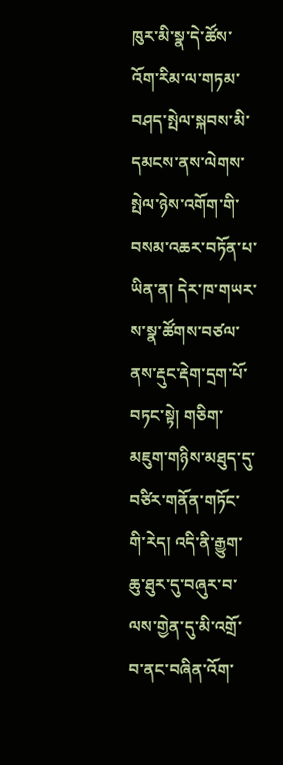ཁུར་མི་སྣ་དེ་ཚོས་འོག་རིམ་ལ་གཏམ་བཤད་སྤེལ་སྐབས་མི་དམངས་ནས་ལེགས་སྤེལ་ཉེས་འགོག་གི་བསམ་འཆར་བཏོན་པ་ཡིན་ན། དེར་ཁ་གཡར་ས་སྣ་ཚོགས་བཙལ་ནས་རྡུང་རྡེག་དྲག་པོ་བཏང་སྟེ། གཅིག་མཇུག་གཉིས་མཐུད་དུ་བཙིར་གནོན་གཏོང་གི་རེད། འདི་ནི་རྒྱུག་ཆུ་ཐུར་དུ་བཞུར་བ་ལས་གྱེན་དུ་མི་འགྲོ་བ་ནང་བཞིན་འོག་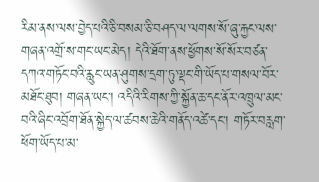རིམ་ནས་ལས་བྱེད་པའི་ཅི་བསམ་ཅི་བཤད་ལ་ལགས་སོ་ཞུ་རྐྱང་ལས་གཞན་འགྲོ་ས་གང་ཡང་མེད། དེའི་ཐོག་ནས་ཕྱོགས་སོ་སོར་བཙན་དཀའ་གཏོང་བའི་རླུང་ཡན་ཤུགས་དྲག་ཏུ་ལྡང་གི་ཡོད་པ་གསལ་བོར་མཐོང་ཐུབ། གཞན་ཡང་། འདིའི་རིགས་ཀྱི་སྐྱོན་ཆ་དང་ནོར་འཁྲུལ་མང་བའི་ཞིང་འབྲོག་ཐོན་སྐྱེད་ལ་ཚབས་ཆེའི་གནོད་འཚེ་དང་། གཏོར་བརླག་ཕོག་ཡོད་པ་མ་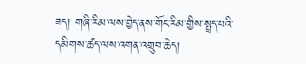ཟད། གཞི་རིམ་ལས་བྱེད་ནས་གོང་རིམ་གྱིས་སྤྲད་པའི་དམིགས་ཚད་ལས་འགན་འགྲུབ་ཆེད།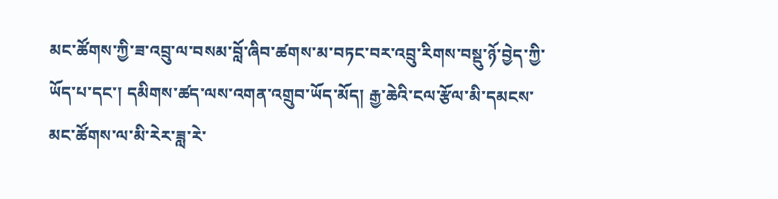མང་ཚོགས་ཀྱི་ཟ་འབྲུ་ལ་བསམ་བློ་ཞིབ་ཚགས་མ་བཏང་བར་འབྲུ་རིགས་བསྡུ་ཉོ་བྱེད་ཀྱི་ཡོད་པ་དང་། དམིགས་ཚད་ལས་འགན་འགྲུབ་ཡོད་མོད། རྒྱ་ཆེའི་ངལ་རྩོལ་མི་དམངས་མང་ཚོགས་ལ་མི་རེར་ཟླ་རེ་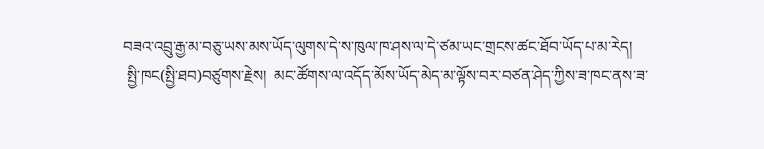བཟའ་འབྲུ་རྒྱ་མ་བཅུ་ཡས་མས་ཡོད་ལུགས་དེ་ས་ཁུལ་ཁ་ཤས་ལ་དེ་ཙམ་ཡང་གྲངས་ཚང་ཐོབ་ཡོད་པ་མ་རེད།
 སྤྱི་ཁང(སྤྱི་ཐབ)བཙུགས་རྗེས།  མང་ཚོགས་ལ་འདོད་མོས་ཡོད་མེད་མ་ལྟོས་བར་བཙན་ཤེད་ཀྱིས་ཟ་ཁང་ནས་ཟ་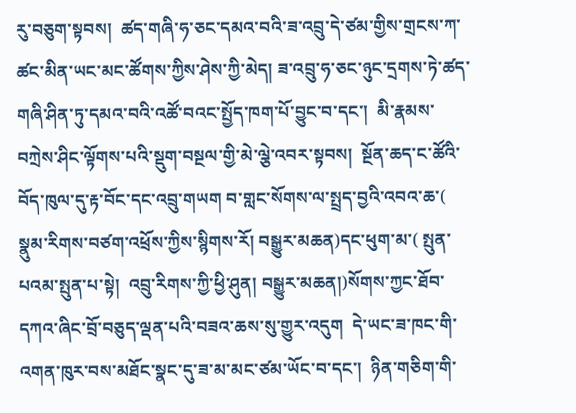རུ་བཅུག་སྟབས།  ཚད་གཞི་ཧ་ཅང་དམའ་བའི་ཟ་འབྲུ་དེ་ཙམ་གྱིས་གྲངས་ཀ་ཚང་མིན་ཡང་མང་ཚོགས་ཀྱིས་ཤེས་ཀྱི་མེད། ཟ་འབྲུ་ཧ་ཅང་ཉུང་དྲགས་ཏེ་ཚད་གཞི་ཤིན་ཏུ་དམའ་བའི་འཚོ་བའང་སྤྱོད་ཁག་པོ་བྱུང་བ་དང་།  མི་རྣམས་བཀྲེས་ཤིང་ལྟོགས་པའི་སྡུག་བསྔལ་གྱི་མེ་ལྕེ་འབར་སྟབས།  སྔོན་ཆད་ང་ཚོའི་བོད་ཁུལ་དུ་རྟ་བོང་དང་འབྲུ་གཡག བ་གླང་སོགས་ལ་སྤྲད་བྱའི་འབའ་ཆ་( སྣུམ་རིགས་བཙག་འཕྲོས་ཀྱིས་སྙིགས་རོ། བསྒྱུར་མཆན)དང་ཕུག་མ་( སྤུན་པའམ་སྤུན་པ་སྟེ།  འབྲུ་རིགས་ཀྱི་ཕྱི་ཤུན། བསྒྱུར་མཆན།)སོགས་ཀྱང་ཐོབ་དཀའ་ཞིང་བྲོ་བཅུད་ལྡན་པའི་བཟའ་ཆས་སུ་གྱུར་འདུག  དེ་ཡང་ཟ་ཁང་གི་འགན་ཁུར་བས་མཐོང་སྣང་དུ་ཟ་མ་མང་ཙམ་ཡོང་བ་དང་།  ཉིན་གཅིག་གི་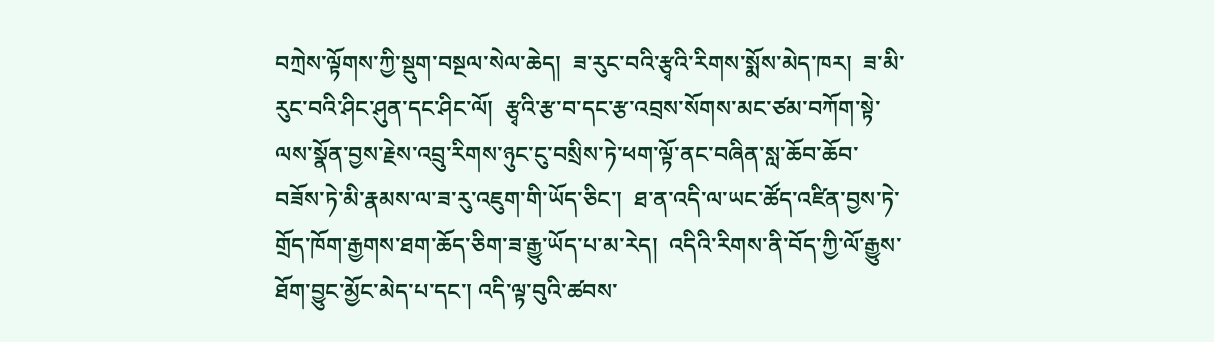བཀྲེས་ལྟོགས་ཀྱི་སྡུག་བསྔལ་སེལ་ཆེད།  ཟ་རུང་བའི་རྩྭའི་རིགས་སྨོས་མེད་ཁར།  ཟ་མི་རུང་བའི་ཤིང་ཤུན་དང་ཤིང་ལོ།  རྩྭའི་རྩ་བ་དང་རྩ་འབྲས་སོགས་མང་ཙམ་བཀོག་སྟེ་ལས་སྣོན་བྱས་རྗེས་འབྲུ་རིགས་ཉུང་ངུ་བསྲིས་ཏེ་ཕག་ལྟོ་ནང་བཞིན་སླ་ཆོབ་ཆོབ་བཟོས་ཏེ་མི་རྣམས་ལ་ཟ་རུ་འཇུག་གི་ཡོད་ཅིང་།  ཐ་ན་འདི་ལ་ཡང་ཚོད་འཛིན་བྱས་ཏེ་གྲོད་ཁོག་རྒྱགས་ཐག་ཆོད་ཅིག་ཟ་རྒྱུ་ཡོད་པ་མ་རེད།  འདིའི་རིགས་ནི་བོད་ཀྱི་ལོ་རྒྱུས་ཐོག་བྱུང་མྱོང་མེད་པ་དང་། འདི་ལྟ་བུའི་ཚབས་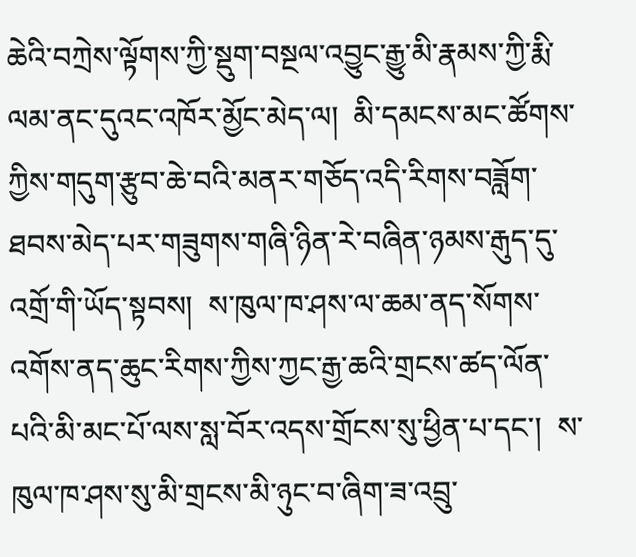ཆེའི་བཀྲེས་ལྟོགས་ཀྱི་སྡུག་བསྔལ་འབྱུང་རྒྱུ་མི་རྣམས་ཀྱི་རྨི་ལམ་ནང་དུའང་འཁོར་མྱོང་མེད་ལ།  མི་དམངས་མང་ཚོགས་ཀྱིས་གདུག་རྩུབ་ཆེ་བའི་མནར་གཅོད་འདི་རིགས་བཟློག་ཐབས་མེད་པར་གཟུགས་གཞི་ཉིན་རེ་བཞིན་ཉམས་རྒུད་དུ་འགྲོ་གི་ཡོད་སྟབས།  ས་ཁུལ་ཁ་ཤས་ལ་ཆམ་ནད་སོགས་འགོས་ནད་ཆུང་རིགས་ཀྱིས་ཀྱང་རྒྱ་ཆའི་གྲངས་ཚད་ལོན་པའི་མི་མང་པོ་ལས་སླ་བོར་འདས་གྲོངས་སུ་ཕྱིན་པ་དང་།  ས་ཁུལ་ཁ་ཤས་སུ་མི་གྲངས་མི་ཉུང་བ་ཞིག་ཟ་འབྲུ་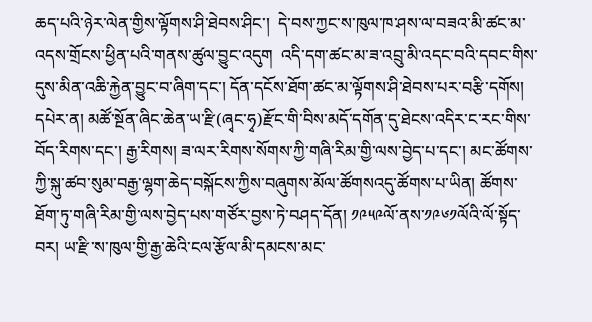ཆད་པའི་ཉེར་ལེན་གྱིས་ལྟོགས་ཤི་ཐེབས་ཤིང་།  དེ་བས་ཀྱང་ས་ཁུལ་ཁ་ཤས་ལ་བཟའ་མི་ཚང་མ་འདས་གྲོངས་ཕྱིན་པའི་གནས་ཚུལ་བྱུང་འདུག  འདི་དག་ཚང་མ་ཟ་འབྲུ་མི་འདང་བའི་དབང་གིས་དུས་མིན་འཆི་རྐྱེན་བྱུང་བ་ཞིག་དང་། དོན་དངོས་ཐོག་ཚང་མ་ལྟོགས་ཤི་ཐེབས་པར་བརྩི་དགོས།
དཔེར་ན། མཚོ་སྔོན་ཞིང་ཆེན་ཡ་རྫི(ཞྭང་ཧྭ)རྫོང་གི་བིས་མདོ་དགོན་དུ་ཐེངས་འདིར་ང་རང་གིས་བོད་རིགས་དང་། རྒྱ་རིགས། ཟ་ལར་རིགས་སོགས་ཀྱི་གཞི་རིམ་གྱི་ལས་བྱེད་པ་དང་། མང་ཚོགས་ཀྱི་སྐུ་ཚབ་སུམ་བརྒྱ་ལྷག་ཆེད་བསྐོངས་ཀྱིས་བཞུགས་མོལ་ཚོགསའདུ་ཚོགས་པ་ཡིན། ཚོགས་ཐོག་ཏུ་གཞི་རིམ་གྱི་ལས་བྱེད་པས་གཙོར་བྱས་ཏེ་བཤད་དོན། ༡༩༥༩ལོ་ནས་༡༩༦༡ལོའི་ལོ་སྟོད་བར། ཡ་རྫི་ས་ཁུལ་གྱི་རྒྱ་ཆེའི་ངལ་རྩོལ་མི་དམངས་མང་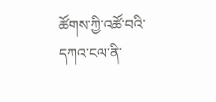ཚོགས་ཀྱི་འཚོ་བའི་དཀའ་ངལ་ནི་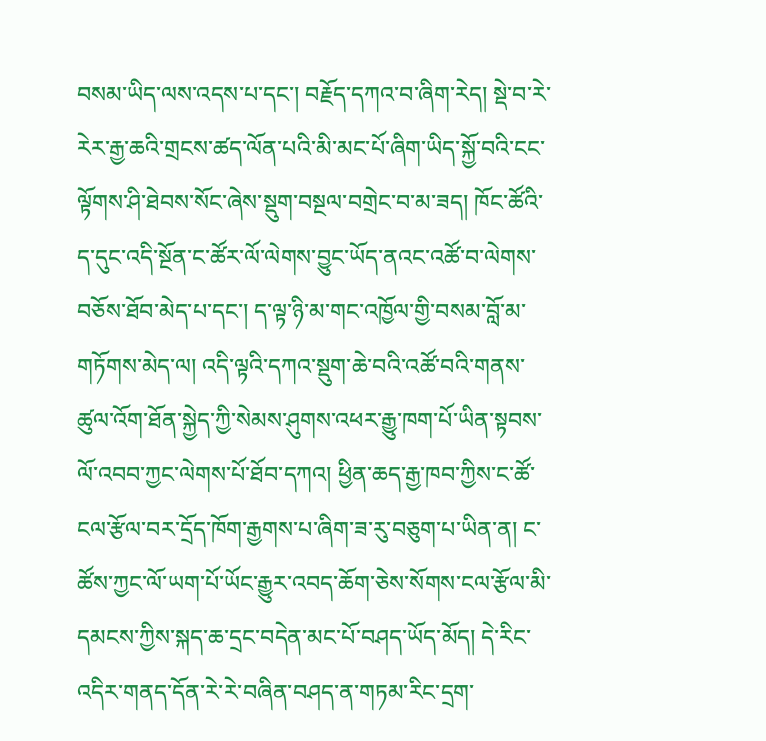བསམ་ཡིད་ལས་འདས་པ་དང་། བརྗོད་དཀའ་བ་ཞིག་རེད། སྡེ་བ་རེ་རེར་རྒྱ་ཆའི་གྲངས་ཚད་ལོན་པའི་མི་མང་པོ་ཞིག་ཡིད་སྐྱོ་བའི་ངང་ལྟོགས་ཤི་ཐེབས་སོང་ཞེས་སྡུག་བསྔལ་བགྲེང་བ་མ་ཟད། ཁོང་ཚོའི་ད་དུང་འདི་སྔོན་ང་ཚོར་ལོ་ལེགས་བྱུང་ཡོད་ནའང་འཚོ་བ་ལེགས་བཅོས་ཐོབ་མེད་པ་དང་། ད་ལྟ་ཉི་མ་གང་འཁྱོལ་གྱི་བསམ་བློ་མ་གཏོགས་མེད་ལ། འདི་ལྟའི་དཀའ་སྡུག་ཆེ་བའི་འཚོ་བའི་གནས་ཚུལ་འོག་ཐོན་སྐྱེད་ཀྱི་སེམས་ཤུགས་འཕར་རྒྱུ་ཁག་པོ་ཡིན་སྟབས་ལོ་འབབ་ཀྱང་ལེགས་པོ་ཐོབ་དཀའ། ཕྱིན་ཆད་རྒྱ་ཁབ་ཀྱིས་ང་ཚོ་ངལ་རྩོལ་བར་དྲོད་ཁོག་རྒྱགས་པ་ཞིག་ཟ་རུ་བཅུག་པ་ཡིན་ན། ང་ཚོས་ཀྱང་ལོ་ཡག་པོ་ཡོང་རྒྱུར་འབད་ཆོག་ཅེས་སོགས་ངལ་རྩོལ་མི་དམངས་ཀྱིས་སྐད་ཆ་དྲང་བདེན་མང་པོ་བཤད་ཡོད་མོད། དེ་རིང་འདིར་གནད་དོན་རེ་རེ་བཞིན་བཤད་ན་གཏམ་རིང་དྲག་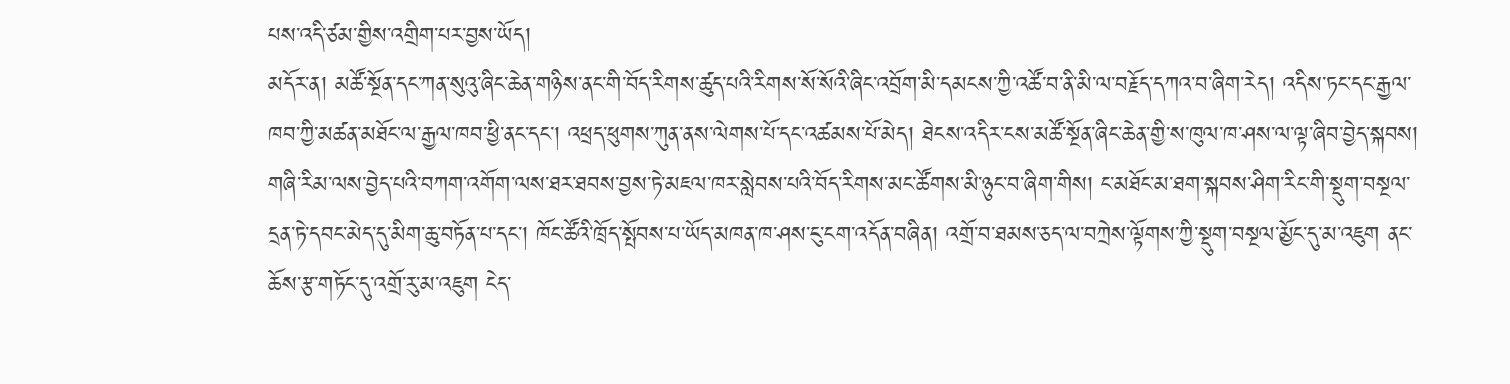པས་འདི་ཙམ་གྱིས་འགྲིག་པར་བྱས་ཡོད།
མདོར་ན། མཚོ་སྔོན་དང་ཀན་སུའུ་ཞིང་ཆེན་གཉིས་ནང་གི་བོད་རིགས་ཚུད་པའི་རིགས་སོ་སོའི་ཞིང་འབྲོག་མི་དམངས་ཀྱི་འཚོ་བ་ནི་མི་ལ་བརྗོད་དཀའ་བ་ཞིག་རེད། འདིས་ཏང་དང་རྒྱལ་ཁབ་ཀྱི་མཚན་མཐོང་ལ་རྒྱལ་ཁབ་ཕྱི་ནང་དང་། འཕྲད་ཕུགས་ཀུན་ནས་ལེགས་པོ་དང་འཚམས་པོ་མེད། ཐེངས་འདིར་ངས་མཚོ་སྔོན་ཞིང་ཆེན་གྱི་ས་ཁུལ་ཁ་ཤས་ལ་ལྟ་ཞིབ་བྱེད་སྐབས། གཞི་རིམ་ལས་བྱེད་པའི་བཀག་འགོག་ལས་ཐར་ཐབས་བྱས་ཏེ་མཇལ་ཁར་སླེབས་པའི་བོད་རིགས་མང་ཚོགས་མི་ཉུང་བ་ཞིག་གིས། ང་མཐོང་མ་ཐག་སྐབས་ཤིག་རིང་གི་སྡུག་བསྔལ་དྲན་ཏེ་དབང་མེད་དུ་མིག་ཆུ་བཏོན་པ་དང་། ཁོང་ཚོའི་ཁྲོད་སྤོབས་པ་ཡོད་མཁན་ཁ་ཤས་ངུ་ངག་འདོན་བཞིན། འགྲོ་བ་ཐམས་ཅད་ལ་བཀྲེས་ལྟོགས་ཀྱི་སྡུག་བསྔལ་མྱོང་དུ་མ་འཇུག ནང་ཆོས་རྩ་གཏོང་དུ་འགྲོ་རུ་མ་འཇུག ངེད་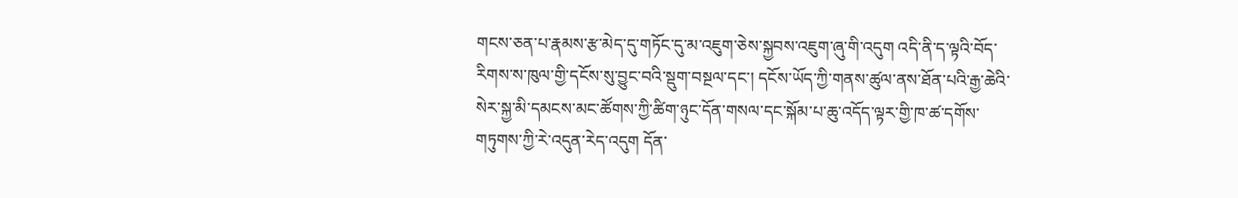གངས་ཅན་པ་རྣམས་རྩ་མེད་དུ་གཏོང་དུ་མ་འཇུག་ཅེས་སྐྱབས་འཇུག་ཞུ་གི་འདུག འདི་ནི་ད་ལྟའི་བོད་རིགས་ས་ཁུལ་གྱི་དངོས་སུ་བྱུང་བའི་སྡུག་བསྔལ་དང་། དངོས་ཡོད་ཀྱི་གནས་ཚུལ་ནས་ཐོན་པའི་རྒྱ་ཆེའི་སེར་སྐྱ་མི་དམངས་མང་ཚོགས་ཀྱི་ཚིག་ཉུང་དོན་གསལ་དང་སྐོམ་པ་ཆུ་འདོད་ལྟར་གྱི་ཁ་ཚ་དགོས་གཏུགས་ཀྱི་རེ་འདུན་རེད་འདུག དོན་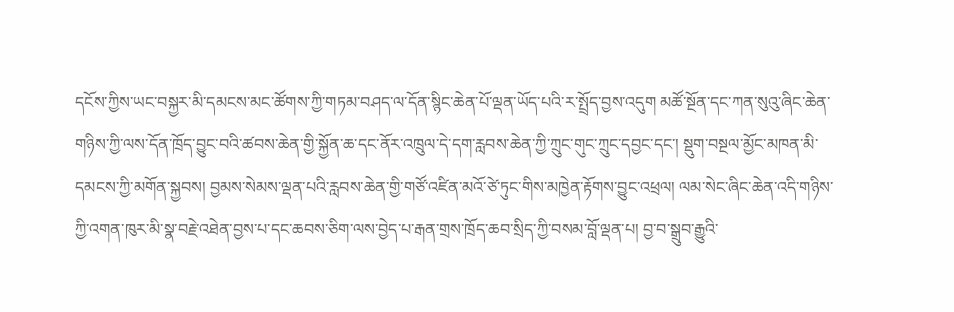དངོས་ཀྱིས་ཡང་བསྐྱར་མི་དམངས་མང་ཚོགས་ཀྱི་གཏམ་བཤད་ལ་དོན་སྙིང་ཆེན་པོ་ལྡན་ཡོད་པའི་ར་སྤྲོད་བྱས་འདུག མཚོ་སྔོན་དང་ཀན་སུའུ་ཞིང་ཆེན་གཉིས་ཀྱི་ལས་དོན་ཁྲོད་བྱུང་བའི་ཚབས་ཆེན་གྱི་སྐྱོན་ཆ་དང་ནོར་འཁྲུལ་དེ་དག་རླབས་ཆེན་ཀྱི་ཀྲུང་གུང་ཀྲུང་དབྱང་དང་། སྡུག་བསྔལ་མྱོང་མཁན་མི་དམངས་ཀྱི་མགོན་སྐྱབས། བྱམས་སེམས་ལྡན་པའི་རླབས་ཆེན་གྱི་གཙོ་འཛིན་མའོ་ཙེ་ཏུང་གིས་མཁྱེན་རྟོགས་བྱུང་འཕྲལ། ལམ་སེང་ཞིང་ཆེན་འདི་གཉིས་ཀྱི་འགན་ཁུར་མི་སྣ་བརྗེ་འཐེན་བྱས་པ་དང་ཆབས་ཅིག་ལས་བྱེད་པ་རྒན་གྲས་ཁྲོད་ཆབ་སྲིད་ཀྱི་བསམ་བློ་ལྡན་པ། བྱ་བ་སྒྲུབ་རྒྱུའི་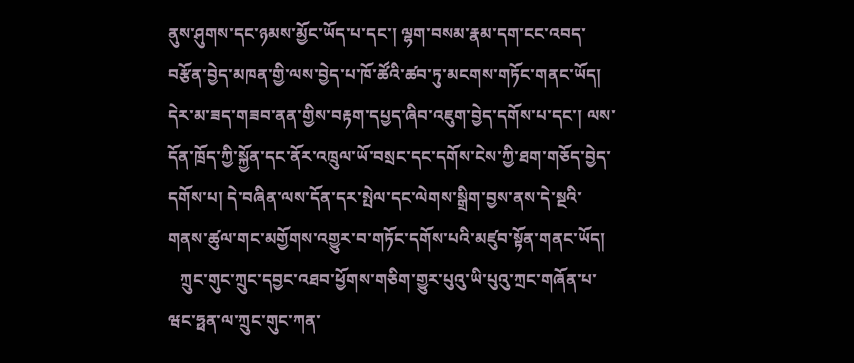ནུས་ཤུགས་དང་ཉམས་མྱོང་ཡོད་པ་དང་། ལྷག་བསམ་རྣམ་དག་ངང་འབད་བརྩོན་བྱེད་མཁན་གྱི་ལས་བྱེད་པ་ཁོ་ཚོའི་ཚབ་ཏུ་མངགས་གཏོང་གནང་ཡོད། དེར་མ་ཟད་གཟབ་ནན་གྱིས་བརྟག་དཔྱད་ཞིབ་འཇུག་བྱེད་དགོས་པ་དང་། ལས་དོན་ཁྲོད་ཀྱི་སྐྱོན་དང་ནོར་འཁྲུལ་ཡོ་བསྲང་དང་དགོས་ངེས་ཀྱི་ཐག་གཅོད་བྱེད་དགོས་པ། དེ་བཞིན་ལས་དོན་དར་སྤེལ་དང་ལེགས་སྒྲིག་བྱས་ནས་དེ་སྔའི་གནས་ཚུལ་གང་མགྱོགས་འགྱུར་བ་གཏོང་དགོས་པའི་མཛུབ་སྟོན་གནང་ཡོད།
   ཀྲུང་གུང་ཀྲུང་དབྱང་འཐབ་ཕྱོགས་གཅིག་གྱུར་པུའུ་ཡི་པུའུ་ཀྲང་གཞོན་པ་ཝང་ཧྥན་ལ་ཀྲུང་གུང་ཀན་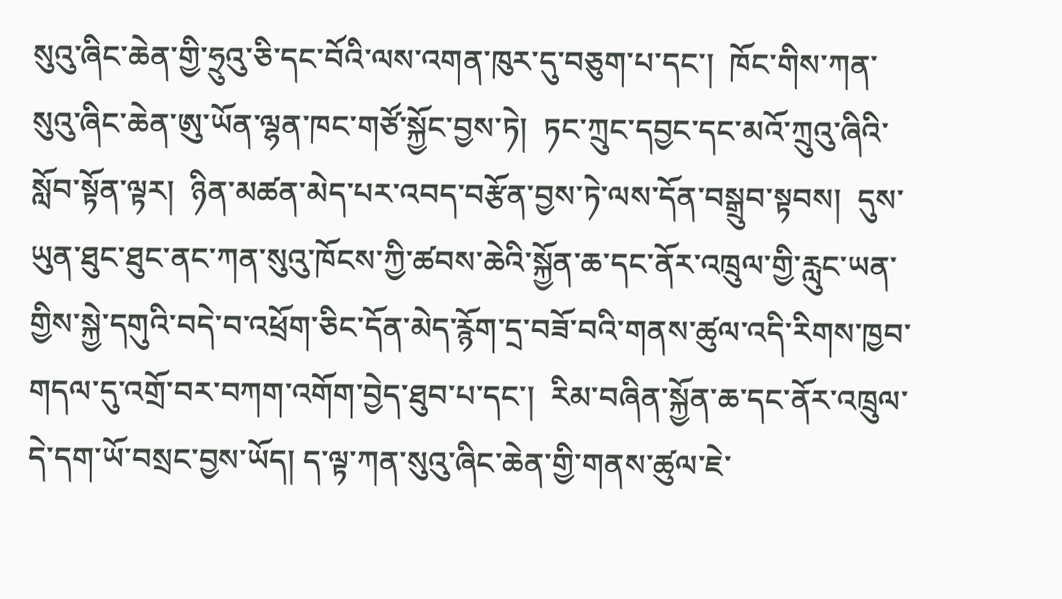སུའུ་ཞིང་ཆེན་གྱི་ཧྲུའུ་ཅི་དང་བོའི་ལས་འགན་ཁུར་དུ་བཅུག་པ་དང་།  ཁོང་གིས་ཀན་སུའུ་ཞིང་ཆེན་ཨུ་ཡོན་ལྷན་ཁང་གཙོ་སྐྱོང་བྱས་ཏེ།  ཏང་ཀྲུང་དབྱང་དང་མའོ་ཀྲུའུ་ཞིའི་སློབ་སྟོན་ལྟར།  ཉིན་མཚན་མེད་པར་འབད་བརྩོན་བྱས་ཏེ་ལས་དོན་བསྒྲུབ་སྟབས།  དུས་ཡུན་ཐུང་ཐུང་ནང་ཀན་སུའུ་ཁོངས་ཀྱི་ཚབས་ཆེའི་སྐྱོན་ཆ་དང་ནོར་འཁྲུལ་གྱི་རླུང་ཡན་གྱིས་སྐྱེ་དགུའི་བདེ་བ་འཕྲོག་ཅིང་དོན་མེད་རྙོག་དྲ་བཟོ་བའི་གནས་ཚུལ་འདི་རིགས་ཁྱབ་གདལ་དུ་འགྲོ་བར་བཀག་འགོག་བྱེད་ཐུབ་པ་དང་།  རིམ་བཞིན་སྐྱོན་ཆ་དང་ནོར་འཁྲུལ་དེ་དག་ཡོ་བསྲང་བྱས་ཡོད། ད་ལྟ་ཀན་སུའུ་ཞིང་ཆེན་གྱི་གནས་ཚུལ་ཇེ་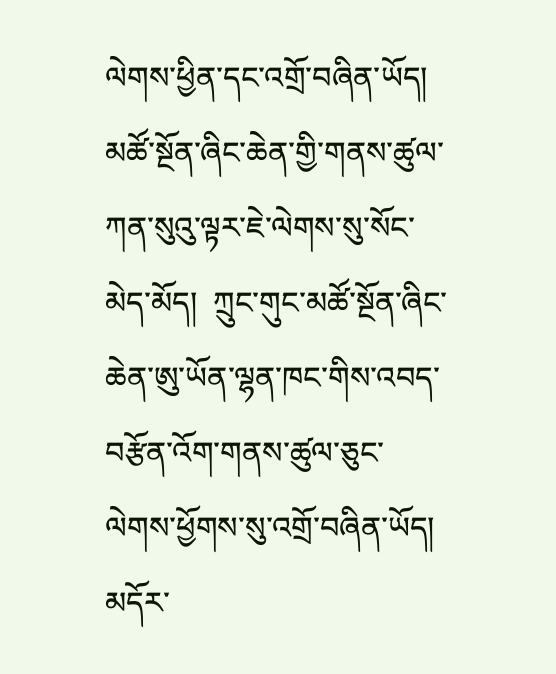ལེགས་ཕྱིན་དང་འགྲོ་བཞིན་ཡོད།  མཚོ་སྔོན་ཞིང་ཆེན་གྱི་གནས་ཚུལ་ཀན་སུའུ་ལྟར་ཇེ་ལེགས་སུ་སོང་མེད་མོད།  ཀྲུང་གུང་མཚོ་སྔོན་ཞིང་ཆེན་ཨུ་ཡོན་ལྷན་ཁང་གིས་འབད་བརྩོན་འོག་གནས་ཚུལ་ཅུང་ལེགས་ཕྱོགས་སུ་འགྲོ་བཞིན་ཡོད།  མདོར་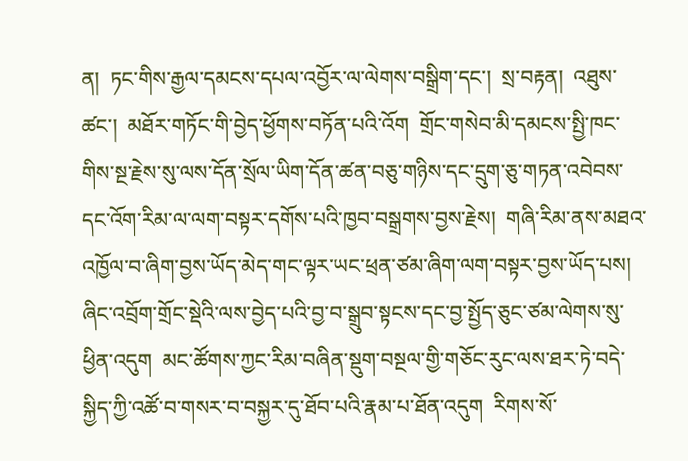ན།  ཏང་གིས་རྒྱལ་དམངས་དཔལ་འབྱོར་ལ་ལེགས་བསྒྲིག་དང་།  སྲ་བརྟན།  འཐུས་ཚང་།  མཐོར་གཏོང་གི་བྱེད་ཕྱོགས་བཏོན་པའི་འོག  གྲོང་གསེབ་མི་དམངས་སྤྱི་ཁང་གིས་སྔ་རྗེས་སུ་ལས་དོན་སྲོལ་ཡིག་དོན་ཚན་བཅུ་གཉིས་དང་དྲུག་ཅུ་གཏན་འབེབས་དང་འོག་རིམ་ལ་ལག་བསྟར་དགོས་པའི་ཁྱབ་བསྒྲགས་བྱས་རྗེས།  གཞི་རིམ་ནས་མཐའ་འཁྱོལ་བ་ཞིག་བྱས་ཡོད་མེད་གང་ལྟར་ཡང་ཕྲན་ཙམ་ཞིག་ལག་བསྟར་བྱས་ཡོད་པས།  ཞིང་འབྲོག་གྲོང་སྡེའི་ལས་བྱེད་པའི་བྱ་བ་སྒྲུབ་སྟངས་དང་བྱ་སྤྱོད་ཅུང་ཙམ་ལེགས་སུ་ཕྱིན་འདུག  མང་ཚོགས་ཀྱང་རིམ་བཞིན་སྡུག་བསྔལ་གྱི་གཅོང་རུང་ལས་ཐར་ཏེ་བདེ་སྐྱིད་ཀྱི་འཚོ་བ་གསར་བ་བསྐྱར་དུ་ཐོབ་པའི་རྣམ་པ་ཐོན་འདུག  རིགས་སོ་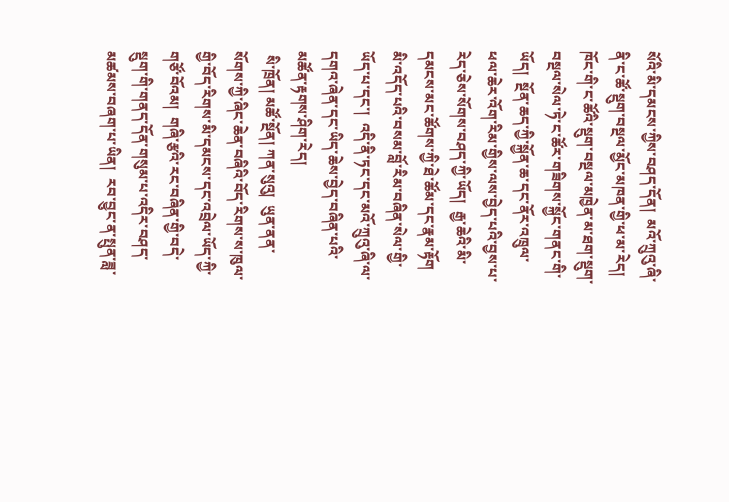སོའི་མི་དམངས་ཀྱིས་བཤད་དོན།  མའོ་ཀྲུའུ་ཞི་ནི་ང་ཚོ་སྡུག་བསྔལ་མྱོང་མཁན་གྱི་ཕ་མ་རེད།  ཁོང་གི་ང་ཚོའི་སྡུག་བསྔལ་མཁྱེན་མ་ཐག་སྡུག་བསྔལ་སེལ་ཏེ་ང་ཚོར་གཟིགས་སྐྱོང་གནང་གི་ཡོད།  སྔོན་ཆད་ཀྱི་སྐྱོན་ཆ་དང་ནོར་འཁྲུལ་ཕལ་ཆེར་འོག་རིམ་གྱིས་ལས་བྱེད་པའི་བྱས་པ་རེད་ཅེས་སོགས་བཤད་ཀྱི་ཡོད།  རྒྱ་ཆེའི་མི་དམངས་མང་ཚོགས་ཀྱི་ཐེ་ཚོམ་དང་རྣམ་རྟོག  མི་འདོད་པའི་བསམ་བློ་རིམ་བཞིན་སེལ་གྱི་ཡོད་པ་དང་།  འདི་ནི་ཏང་དང་མའོ་ཀྲུའུ་ཞི་ལ་དགའ་ཞེན་དང་ཡིད་ཆེས་བྱེད་བཞིན་པའི་མཚོན་རྟགས་ཤིག་རེད།
 སི་ཁྲོན། མཚོ་སྔོན། ཀན་སུའུ།  ཡུན་ནན་སོགས་ཀྱི་ཞིང་ཆེན་བཞིའི་བོད་རིགས་ས་ཁུལ་གྱི་བོད་རིགས་མི་དམངས་དང་འབྲེལ་ཡོད་ཀྱི་གཙོ་བོའམ།  གཞི་རྩའི་རང་བཞིན་གྱི་བདེ་སྡུག་གི་གནད་དོན་གསུམ་པ་འདིར་བཤད་མཚམས་བཞག་པ་ཡིན།  རབ་བྱུང་ན་སྤུན་ཟླ་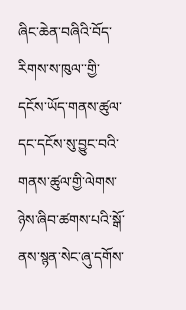ཞིང་ཆེན་བཞིའི་བོད་རིགས་ས་ཁུལ་་གྱི་དངོས་ཡོད་གནས་ཚུལ་དང་དངོས་སུ་བྱུང་བའི་གནས་ཚུལ་གྱི་ལེགས་ཉེས་ཞིབ་ཚགས་པའི་སྒོ་ནས་སྙན་སེང་ཞུ་དགོས་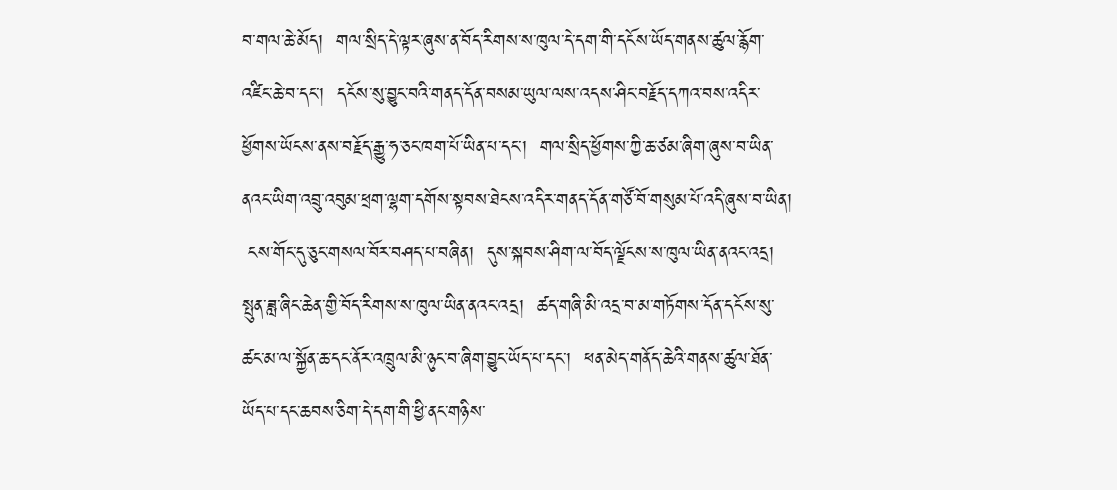བ་གལ་ཆེ་མོད།  གལ་སྲིད་དེ་ལྟར་ཞུས་ན་བོད་རིགས་ས་ཁུལ་དེ་དག་གི་དངོས་ཡོད་གནས་ཚུལ་རྙོག་འཛིང་ཆེ་བ་དང་།  དངོས་སུ་བྱུང་བའི་གནད་དོན་བསམ་ཡུལ་ལས་འདས་ཤིང་བརྗོད་དཀའ་བས་འདིར་ཕྱོགས་ཡོངས་ནས་བརྗོད་རྒྱུ་ཧ་ཅང་ཁག་པོ་ཡིན་པ་དང་།  གལ་སྲིད་ཕྱོགས་ཀྱི་ཆ་ཙམ་ཞིག་ཞུས་བ་ཡིན་ནའང་ཡིག་འབྲུ་འབུམ་ཕྲག་ལྷག་དགོས་སྟབས་ཐེངས་འདིར་གནད་དོན་གཙོ་བོ་གསུམ་པོ་འདི་ཞུས་བ་ཡིན།
 ངས་གོང་དུ་ཅུང་གསལ་བོར་བཤད་པ་བཞིན།  དུས་སྐབས་ཤིག་ལ་བོད་ལྗོངས་ས་ཁུལ་ཡིན་ནའང་འདྲ། སྤུན་ཟླ་ཞིང་ཆེན་གྱི་བོད་རིགས་ས་ཁུལ་ཡིན་ནའང་འདྲ།  ཚད་གཞི་མི་འདྲ་བ་མ་གཏོགས་དོན་དངོས་སུ་ཚང་མ་ལ་སྐྱོན་ཆ་དང་ནོར་འཁྲུལ་མི་ཉུང་བ་ཞིག་བྱུང་ཡོད་པ་དང་།  ཕན་མེད་གནོད་ཆེའི་གནས་ཚུལ་ཐོན་ཡོད་པ་དང་ཆབས་ཅིག་དེ་དག་གི་ཕྱི་ནང་གཉིས་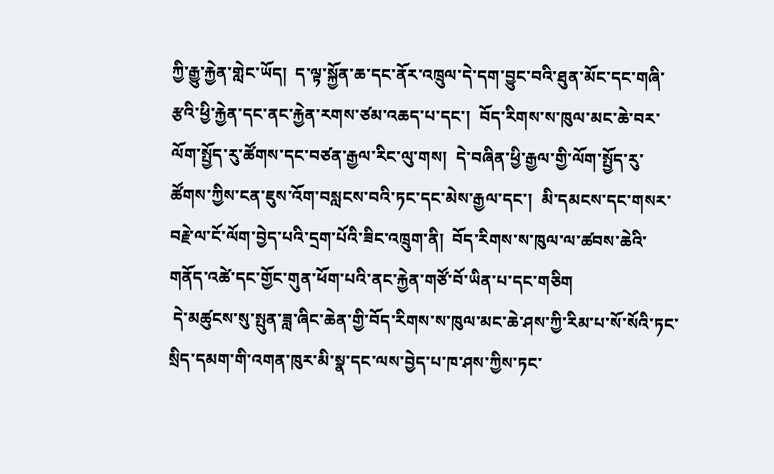ཀྱི་རྒྱུ་རྐྱེན་གླེང་ཡོད།  ད་ལྟ་སྐྱོན་ཆ་དང་ནོར་འཁྲུལ་དེ་དག་བྱུང་བའི་ཐུན་མོང་དང་གཞི་རྩའི་ཕྱི་རྐྱེན་དང་ནང་རྐྱེན་རགས་ཙམ་འཆད་པ་དང་།  བོད་རིགས་ས་ཁུལ་མང་ཆེ་བར་ལོག་སྤྱོད་རུ་ཚོགས་དང་བཙན་རྒྱལ་རིང་ལུ་གས།  དེ་བཞིན་ཕྱི་རྒྱལ་གྱི་ལོག་སྤྱོད་རུ་ཚོགས་ཀྱིས་ངན་ཇུས་འོག་བསླངས་བའི་ཏང་དང་མེས་རྒྱལ་དང་།  མི་དམངས་དང་གསར་བརྗེ་ལ་ངོ་ལོག་བྱེད་པའི་དྲག་པོའི་ཟིང་འཁྲུག་ནི།  བོད་རིགས་ས་ཁུལ་ལ་ཚབས་ཆེའི་གནོད་འཚེ་དང་གྱོང་གུན་ཕོག་པའི་ནང་རྐྱེན་གཙོ་བོ་ཡིན་པ་དང་གཅིག
 དེ་མཚུངས་སུ་སྤུན་ཟླ་ཞིང་ཆེན་གྱི་བོད་རིགས་ས་ཁུལ་མང་ཆེ་ཤས་ཀྱི་རིམ་པ་སོ་སོའི་ཏང་སྲིད་དམག་གི་འགན་ཁུར་མི་སྣ་དང་ལས་བྱེད་པ་ཁ་ཤས་ཀྱིས་ཏང་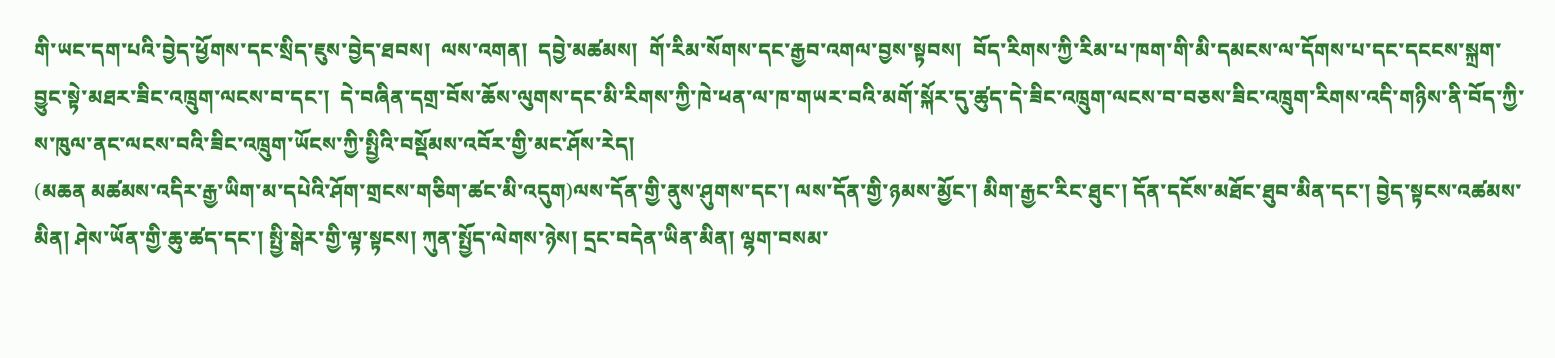གི་ཡང་དག་པའི་བྱེད་ཕྱོགས་དང་སྲིད་ཇུས་བྱེད་ཐབས།  ལས་འགན།  དབྱེ་མཚམས།  གོ་རིམ་སོགས་དང་རྒྱབ་འགལ་བྱས་སྟབས།  བོད་རིགས་ཀྱི་རིམ་པ་ཁག་གི་མི་དམངས་ལ་དོགས་པ་དང་དངངས་སྐྲག་བྱུང་སྟེ་མཐར་ཟིང་འཁྲུག་ལངས་བ་དང་།  དེ་བཞིན་དགྲ་བོས་ཆོས་ལུགས་དང་མི་རིགས་ཀྱི་ཁེ་ཕན་ལ་ཁ་གཡར་བའི་མགོ་སྐོར་དུ་ཚུད་དེ་ཟིང་འཁྲུག་ལངས་བ་བཅས་ཟིང་འཁྲུག་རིགས་འདི་གཉིས་ནི་བོད་ཀྱི་ས་ཁུལ་ནང་ལངས་བའི་ཟིང་འཁྲུག་ཡོངས་ཀྱི་སྤྱིའི་བསྡོམས་འབོར་གྱི་མང་ཤོས་རེད།
(མཆན མཚམས་འདིར་རྒྱ་ཡིག་མ་དཔེའི་ཤོག་གྲངས་གཅིག་ཚང་མི་འདུག)ལས་དོན་གྱི་ནུས་ཤུགས་དང་། ལས་དོན་གྱི་ཉམས་མྱོང་། མིག་རྒྱང་རིང་ཐུང་། དོན་དངོས་མཐོང་ཐུབ་མིན་དང་། བྱེད་སྟངས་འཚམས་མིན། ཤེས་ཡོན་གྱི་ཆུ་ཚད་དང་། སྤྱི་སྒེར་གྱི་ལྟ་སྟངས། ཀུན་སྤྱོད་ལེགས་ཉེས། དྲང་བདེན་ཡིན་མིན། ལྷག་བསམ་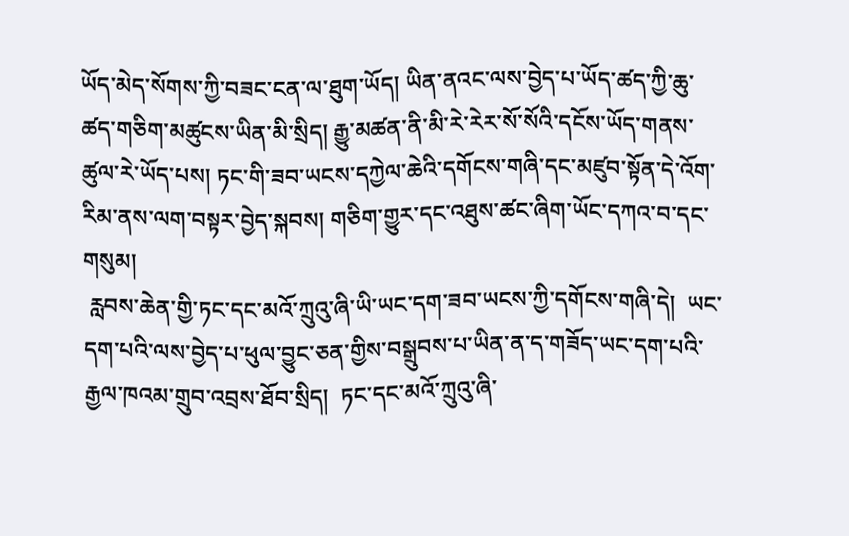ཡོད་མེད་སོགས་ཀྱི་བཟང་ངན་ལ་ཐུག་ཡོད། ཡིན་ནའང་ལས་བྱེད་པ་ཡོད་ཚད་ཀྱི་ཆུ་ཚད་གཅིག་མཚུངས་ཡིན་མི་སྲིད། རྒྱུ་མཚན་ནི་མི་རེ་རེར་སོ་སོའི་དངོས་ཡོད་གནས་ཚུལ་རེ་ཡོད་པས། ཏང་གི་ཟབ་ཡངས་དཀྱེལ་ཆེའི་དགོངས་གཞི་དང་མཛུབ་སྟོན་དེ་འོག་རིམ་ནས་ལག་བསྟར་བྱེད་སྐབས། གཅིག་གྱུར་དང་འཐུས་ཚང་ཞིག་ཡོང་དཀའ་བ་དང་གསུམ།
 རླབས་ཆེན་གྱི་ཏང་དང་མའོ་ཀྲུའུ་ཞི་ཡི་ཡང་དག་ཟབ་ཡངས་ཀྱི་དགོངས་གཞི་དེ།  ཡང་དག་པའི་ལས་བྱེད་པ་ཕུལ་བྱུང་ཅན་གྱིས་བསྒྲུབས་པ་ཡིན་ན་ད་གཟོད་ཡང་དག་པའི་རྒྱལ་ཁའམ་གྲུབ་འབྲས་ཐོབ་སྲིད།  ཏང་དང་མའོ་ཀྲུའུ་ཞི་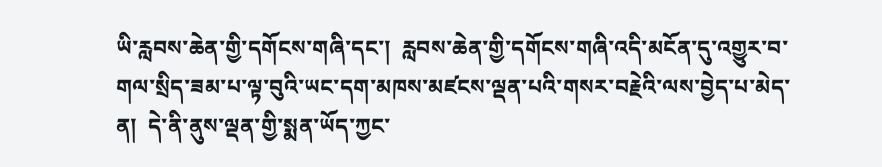ཡི་རླབས་ཆེན་གྱི་དགོངས་གཞི་དང་།  རླབས་ཆེན་གྱི་དགོངས་གཞི་འདི་མངོན་དུ་འགྱུར་བ་གལ་སྲིད་ཟམ་པ་ལྟ་བུའི་ཡང་དག་མཁས་མཛངས་ལྡན་པའི་གསར་བརྗེའི་ལས་བྱེད་པ་མེད་ན།  དེ་ནི་ནུས་ལྡན་གྱི་སྨན་ཡོད་ཀྱང་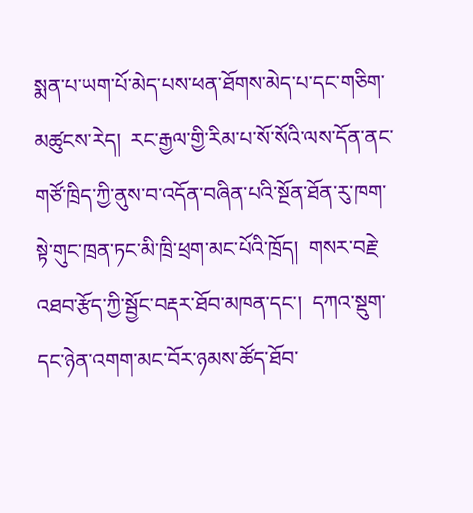སྨན་པ་ཡག་པོ་མེད་པས་ཕན་ཐོགས་མེད་པ་དང་གཅིག་མཚུངས་རེད།  རང་རྒྱལ་གྱི་རིམ་པ་སོ་སོའི་ལས་དོན་ནང་གཙོ་ཁྲིད་ཀྱི་ནུས་བ་འདོན་བཞིན་པའི་སྔོན་ཐོན་རུ་ཁག་སྟེ་གུང་ཁྲན་ཏང་མི་ཁྲི་ཕྲག་མང་པོའི་ཁྲོད།  གསར་བརྗེ་འཐབ་རྩོད་ཀྱི་སྦྱོང་བརྡར་ཐོབ་མཁན་དང་།  དཀའ་སྡུག་དང་ཉེན་འགག་མང་བོར་ཉམས་ཚོད་ཐོབ་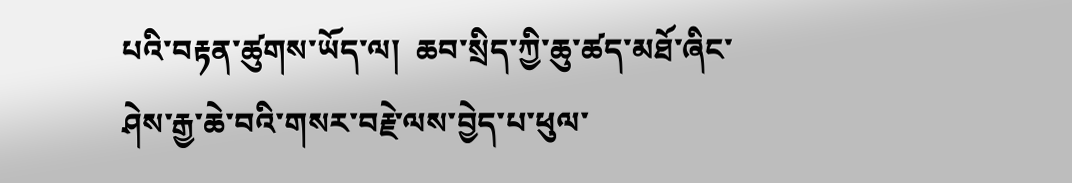པའི་བརྟན་ཚུགས་ཡོད་ལ།  ཆབ་སྲིད་ཀྱི་ཆུ་ཚད་མཐོ་ཞིང་ཤེས་རྒྱ་ཆེ་བའི་གསར་བརྗེ་ལས་བྱེད་པ་ཕུལ་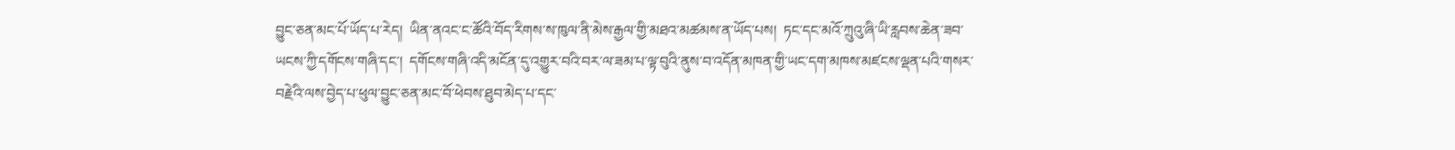བྱུང་ཅན་མང་པོ་ཡོད་པ་རེད།  ཡིན་ནའང་ང་ཚོའི་བོད་རིགས་ས་ཁུལ་ནི་མེས་རྒྱལ་གྱི་མཐའ་མཚམས་ན་ཡོད་པས།  ཏང་དང་མའོ་ཀྲུའུ་ཞི་ཡི་རླབས་ཆེན་ཟབ་ཡངས་ཀྱི་དགོངས་གཞི་དང་།  དགོངས་གཞི་འདི་མངོན་དུ་འགྱུར་བའི་བར་ལ་ཟམ་པ་ལྟ་བུའི་ནུས་བ་འདོན་མཁན་གྱི་ཡང་དག་མཁས་མཛངས་ལྡན་པའི་གསར་བརྗེའི་ལས་བྱེད་པ་ཕུལ་བྱུང་ཅན་མང་བོ་ཕེབས་ཐུབ་མེད་པ་དང་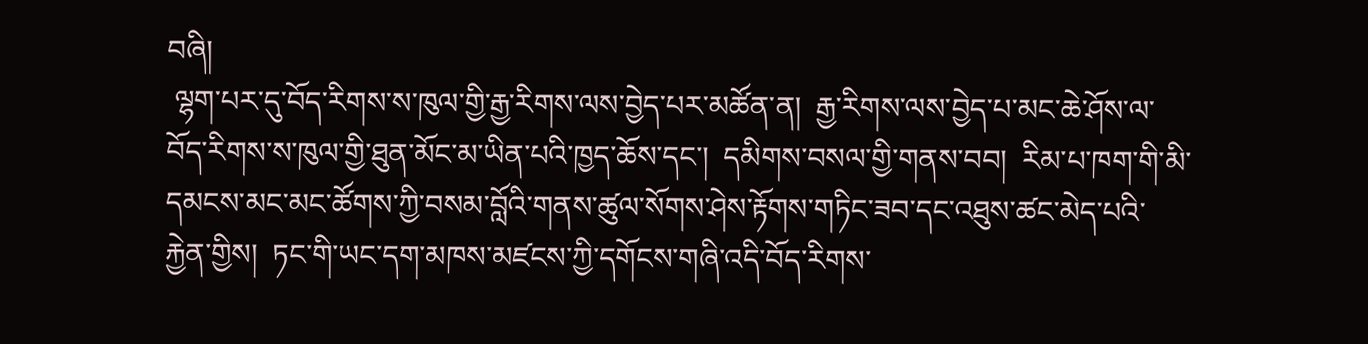བཞི།
 ལྷག་པར་དུ་བོད་རིགས་ས་ཁུལ་གྱི་རྒྱ་རིགས་ལས་བྱེད་པར་མཚོན་ན།  རྒྱ་རིགས་ལས་བྱེད་པ་མང་ཆེ་ཤོས་ལ་བོད་རིགས་ས་ཁུལ་གྱི་ཐུན་མོང་མ་ཡིན་པའི་ཁྱད་ཆོས་དང་།  དམིགས་བསལ་གྱི་གནས་བབ།  རིམ་པ་ཁག་གི་མི་དམངས་མང་མང་ཚོགས་ཀྱི་བསམ་བློའི་གནས་ཚུལ་སོགས་ཤེས་རྟོགས་གཏིང་ཟབ་དང་འཐུས་ཚང་མེད་པའི་རྐྱེན་གྱིས།  ཏང་གི་ཡང་དག་མཁས་མཛངས་ཀྱི་དགོངས་གཞི་འདི་བོད་རིགས་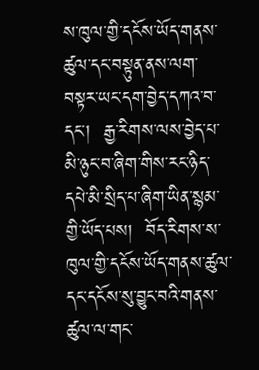ས་ཁུལ་གྱི་དངོས་ཡོད་གནས་ཚུལ་དང་བསྟུན་ནས་ལག་བསྟར་ཡང་དག་བྱེད་དཀའ་བ་དང་།  རྒྱ་རིགས་ལས་བྱེད་པ་མི་ཉུང་བ་ཞིག་གིས་རང་ཉིད་དཔེ་མི་སྲིད་པ་ཞིག་ཡིན་སྙམ་གྱི་ཡོད་པས།  བོད་རིགས་ས་ཁུལ་གྱི་དངོས་ཡོད་གནས་ཚུལ་དང་དངོས་སུ་བྱུང་བའི་གནས་ཚུལ་ལ་གང་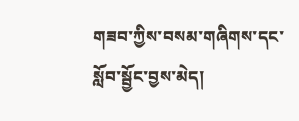གཟབ་ཀྱིས་བསམ་གཞིགས་དང་སློབ་སྦྱོང་བྱས་མེད།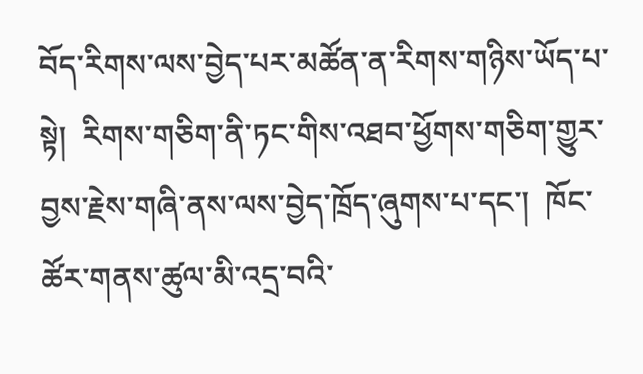བོད་རིགས་ལས་བྱེད་པར་མཚོན་ན་རིགས་གཉིས་ཡོད་པ་སྟེ།  རིགས་གཅིག་ནི་ཏང་གིས་འཐབ་ཕྱོགས་གཅིག་གྱུར་བྱས་རྗེས་གཞི་ནས་ལས་བྱེད་ཁྲོད་ཞུགས་པ་དང་།  ཁོང་ཚོར་གནས་ཚུལ་མི་འདྲ་བའི་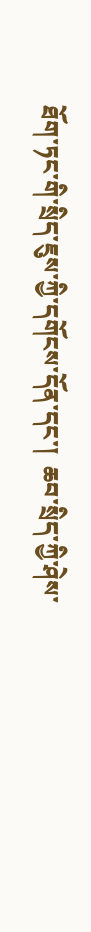ཐོག་ཏང་གི་སྲིད་ཇུས་ཀྱི་དགོངས་དོན་དང་།  ཆབ་སྲིད་ཀྱི་ཤེས་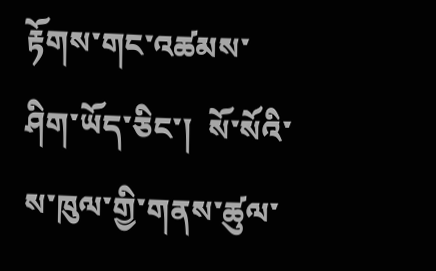རྟོགས་གང་འཚམས་ཤིག་ཡོད་ཅིང་།  སོ་སོའི་ས་ཁུལ་གྱི་གནས་ཚུལ་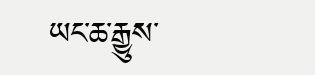ཡང་ཆ་རྒྱུས་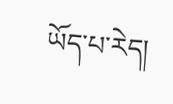ཡོད་པ་རེད།